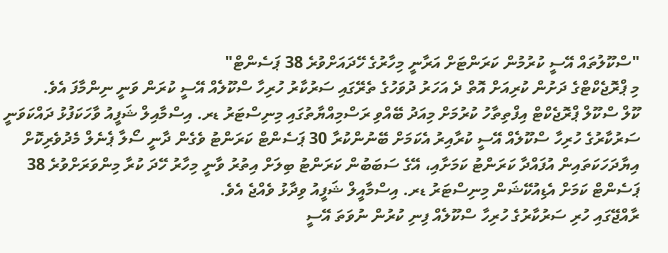"ސްކޫލުތައް އޭސީ ކުރުމުން ކަރަންޓަށް އަރާނީ މިހާރުގެ ހޭދައަށްވުރެ 38 ޕަސެންޓް"
މި ޕްރޮޖެކްޓްގެ ދަށުން ކުރިއަށް އޮތް ދެ އަހަރު ދުވަހުގެ ތެރޭގައި ސަރުކާރު ހުރިހާ ސްކޫލެއް އޭސީ ކުރަން ވަނީ ނިންމާފަ އެވެ.
ކޫލް ސްކޫލް ޕްރޮޖެކްޓް އިފްތިތާހު ކުރުމަށް މިއަދު ބޭއްވި ރަސްމިއްޔާތުގައި މިނިސްޓަރު ޑރ. އިސްމާއިލް ޝަފީއު ވާހަކަފުޅު ދައްކަވަނީ
ސަރުކާރުގެ ހުރިހާ ސްކޫލެއް އޭސީ ކުރާއިރު އެކަމަށް ބޭނުންކުރާ 30 ޕަސެންޓް ކަރަންޓު ވެގެން ދާނީ ސޯލާ ޕެނެލް މެދުވެރިކޮށް އިޔާދަހަކަތައިން އުފައްދާ ކަރަންޓު ކަމަށާއި، އޭގެ ސަބަބުން ކަރަންޓު ބިލަށް އިތުރު ވާނީ މިހާރު ހޭދަ ކުރާ މިންވަރަށްވުރެ 38 ޕަސެންޓް ކަމަށް އެޑިއުކޭޝަން މިނިސްޓަރު ޑރ. އިސްމާއީލް ޝަފީއު ވިދާޅު ވެއްޖެ އެވެ.
ރާއްޖޭގައި ހުރި ސަރުކާރުގެ ހުރިހާ ސްކޫލެއް ފިނި ކުރުން ނުވަތަ އޭސީ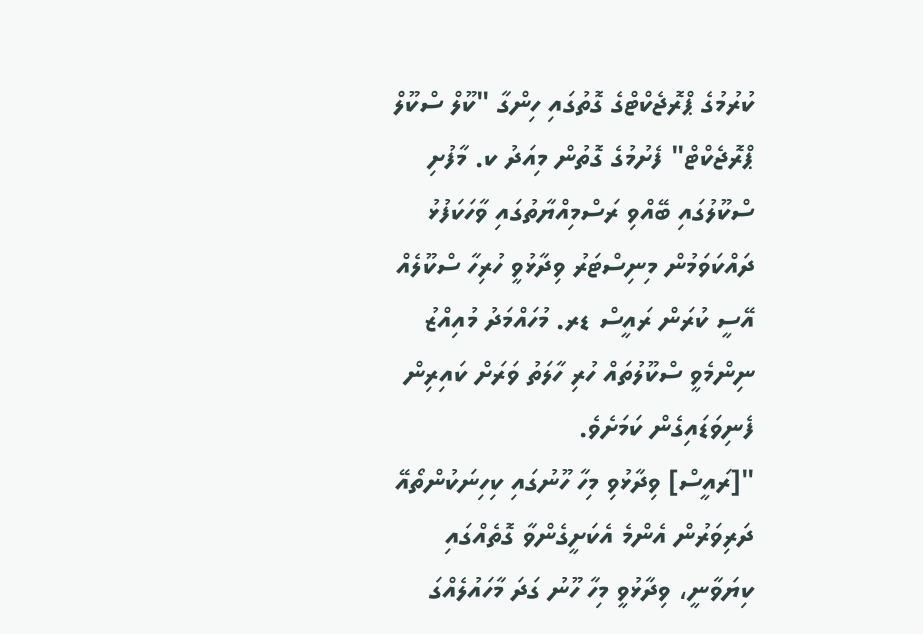ކުރުމުގެ ޕްރޮޖެކްޓްގެ ގޮތުގައި ހިންގާ "ކޫލް ސްކޫލް ޕްރޮޖެކްޓް" ފެށުމުގެ ގޮތުން މިއަދު ކ. މާފުށި ސްކޫލުގައި ބޭއްވި ރަސްމިއްޔާތުގައި ވާހަކަފުޅު ދައްކަވަމުން މިނިސްޓަރު ވިދާޅުވީ ހުރިހާ ސްކޫލެއް އޭސީ ކުރަން ރައީސް ޑރ. މުހައްމަދު މުއިއްޒު ނިންމެވީ ސްކޫލުތައް ހުރި ހާލަތު ވަރަށް ކައިރިން ފެނިވަޑައިގެން ކަމަށެވެ.
"[ރައީސް] ވިދާޅުވި މިހާ ހޫނުގައި ކިހިނަކުންތޯއޭ ދަރިވަރުން އެންމެ އެކަށީގެންވާ ގޮތެއްގައި ކިޔަވާނީ، ވިދާޅުވީ މިހާ ހޫނު ގަދަ މާހައުލެއްގަ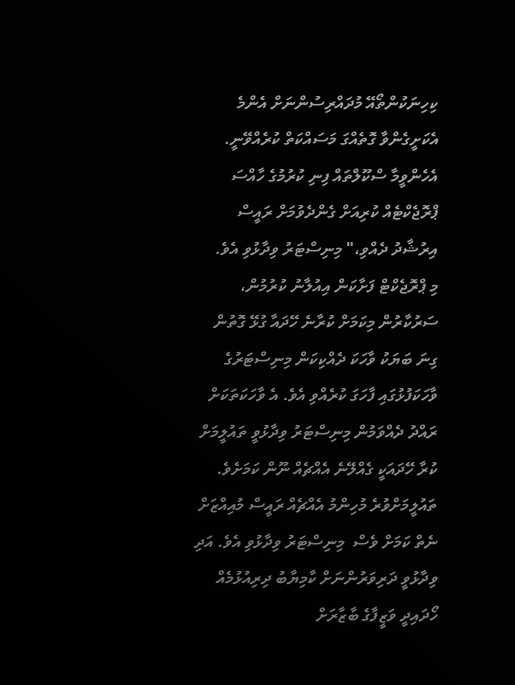ކިހިނަކުންތޯއޭ މުދައްރިސުންނަށް އެންމެ އެކަށީގެންވާ ގޮތެއްގަ މަސައްކަތް ކުރެއްވޭނީ. އެހެންވީމާ ސްކޫލްތައް ފިނި ކުރުމުގެ ހާއްސަ ޕްރޮޖެކްޓެއް ކުރިއަށް ގެންދެވުމަށް ރައީސް އިރުޝާދު ދެއްވި،" މިނިސްޓަރު ވިދާޅުވި އެވެ.
މި ޕްރޮޖެކްޓް ފަށާކަން އިއުލާނު ކުރުމުން، ސަރުކާރުން މިކަމަށް ކުރާނެ ހޭދައާ ގުޅޭ ގޮތުން ގިނަ ބަޔަކު ވާހަކަ ދެއްކިކަން މިނިސްޓަރުގެ ވާހަކަފުޅުގައި ފާހަގަ ކުރެއްވި އެވެ. އެ ވާހަކަތަކަށް ރައްދު ދެއްވަމުން މިނިސްޓަރު ވިދާޅުވީ ތައުލީމަށް ކުރާ ހޭދައަކީ ގެއްލޭނެ އެއްޗެއް ނޫން ކަމަށެވެ. ތައުލީމަށްވުރެ މުހިންމު އެއްޗެއް ރައީސް މުއިއްޒަށް ނެތް ކަމަށް ވެސް  މިނިސްޓަރު ވިދާޅުވި އެވެ. އަދި ވިދާޅުވީ ދަރިވަރުންނަށް ކާމިޔާބު ދިރިއުޅުމެއް ހޯދައިދީ ވަޒީފާގެ ބާޒާރަށް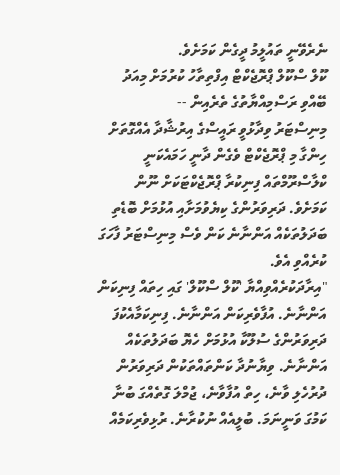ނެރެވޭނީ ތައުލީމު ދީގެން ކަމަށެވެ.
ކޫލް ސްކޫލް ޕްރޮޖެކްޓް އިފްތިތާހު ކުރުމަށް މިއަދު ބޭއްވި ރަސްމިއްޔާތުގެ ތެރެއިން --
މިނިސްޓަރު ވިދާޅުވީ ރައީސްގެ އިރުޝާދާ އެއްގޮތަށް ހިންގާ މި ޕްރޮޖެކްޓް ވެގެން ދާނީ ހަމައެކަނީ ކްލާސްރޫމްތައް ފިނިކުރާ ޕްރޮޖެކްޓަކަށް ނޫން ކަމަށެވެ. ދަރިވަރުންގެ ކިޔެވުމަށާއި އުޅުމަށް ބޮޑެތި ބަދަލުތަކެއް އަންނާނެ ކަން ވެސް މިނިސްޓަރު ފާހަގަ ކުރެއްވި އެވެ.
"އިރާދަކުރެއްވިއްޔާ 'ކޫލް ސްކޫލް' ގައި ހިތައް ފިނިކަން އަންނާނެ. އުފާވެރިކަން އަންނާނެ. ފިނިކަމާއެކުފަ ދަރިވަރުންގެ ސުލޫކާ އުޅުމަށް ހެޔޮ ބަދަލުތަކެއް އަންނާނެ. ވިޔާނުދާ ކަންތައްތަކުން ދަރިވަރުން ދުރުހެލި ވާނެ، ހިތް އުފާވާނެ، ޖުމްލަ ގޮތެއްގަ ބުނާ ކަމުގަ ވަނީނަމަ. ބުލީއެއް ނުކުރާނެ. ރުޅިވެރިކަމެއް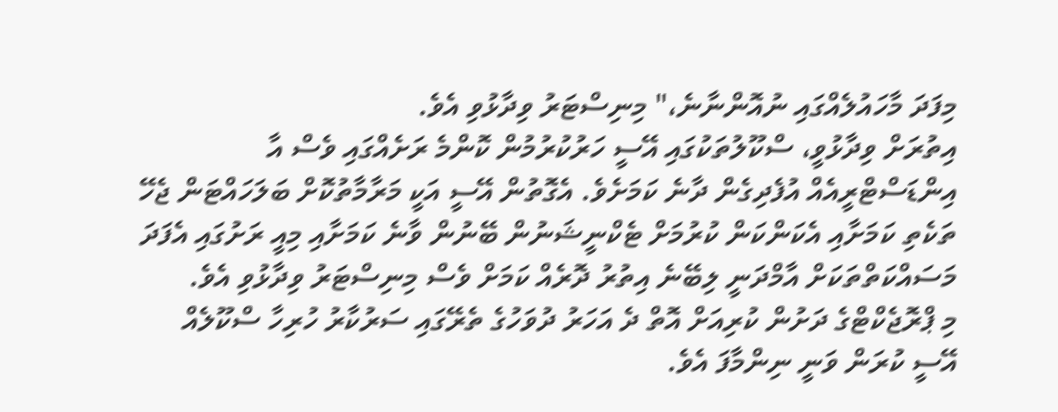މިފަދަ މާހައުލެއްގައި ނުއޮންނާނެ،" މިނިސްޓަރު ވިދާޅުވި އެވެ.
އިތުރަށް ވިދާޅުވީ، ސްކޫލުތަކުގައި އޭސީ ހަރުކުރުމުން ކޮންމެ ރަށެއްގައި ވެސް އާ އިންޑަސްޓްރީއެއް އުފެދިގެން ދާނެ ކަމަށެވެ. އެގޮތުން އޭސީ އަކީ މަރާމާތުކޮށް ބަލަހައްޓަން ޖެހޭ ތަކެތި ކަމަށާއި އެކަންކަން ކުރުމަށް ޓެކްނީޝަނުން ބޭނުން ވާނެ ކަމަށާއި މިއީ ރަށުގައި އެފަދަ މަސައްކަތްތަކަށް އާމްދަނީ ލިބޭނެ އިތުރު ދޮރެއް ކަމަށް ވެސް މިނިސްޓަރު ވިދާޅުވި އެވެ.
މި ޕްރޮޖެކްޓްގެ ދަށުން ކުރިއަށް އޮތް ދެ އަހަރު ދުވަހުގެ ތެރޭގައި ސަރުކާރު ހުރިހާ ސްކޫލެއް އޭސީ ކުރަން ވަނީ ނިންމާފަ އެވެ.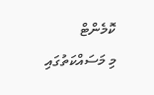ކޮމެންޓް
މި މަސައްކަތުގައި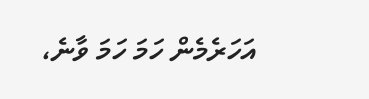އަހަރެމެން ހަމަ ހަމަ ވާނެ،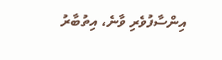އިންސާފުވެރި ވާނެ، އިތުބާރު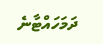ދަމަހައްޓާނެ